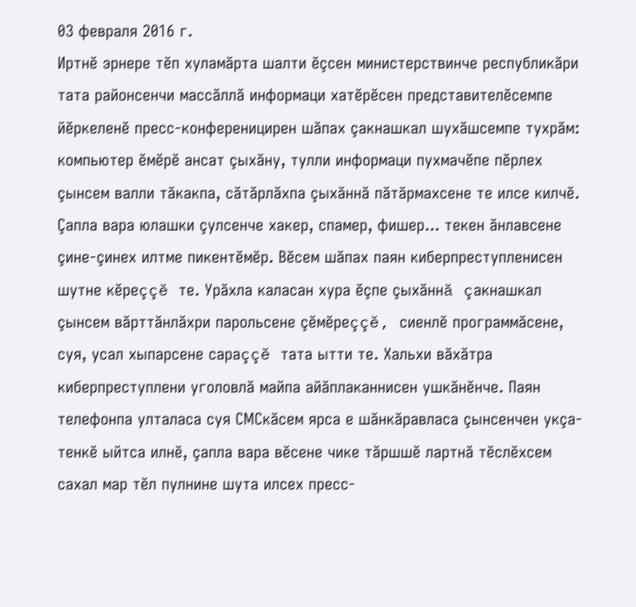03 февраля 2016 г.
Иртнĕ эрнере тĕп хуламăрта шалти ĕçсен министерствинче республикăри тата районсенчи массăллă информаци хатĕрĕсен представителĕсемпе йĕркеленĕ пресс-конференицирен шăпах çакнашкал шухăшсемпе тухрăм: компьютер ĕмĕрĕ ансат çыхăну, тулли информаци пухмачĕпе пĕрлех çынсем валли тăкакпа, сăтăрлăхпа çыхăннă пăтăрмахсене те илсе килчĕ. Çапла вара юлашки çулсенче хакер, спамер, фишер... текен ăнлавсене çине-çинех илтме пикентĕмĕр. Вĕсем шăпах паян киберпреступленисен шутне кĕреççĕ те. Урăхла каласан хура ĕçпе çыхăннă çакнашкал çынсем вăрттăнлăхри парольсене çĕмĕреççĕ, сиенлĕ программăсене, суя, усал хыпарсене сараççĕ тата ытти те. Хальхи вăхăтра киберпреступлени уголовлă майпа айăплаканнисен ушкăнĕнче. Паян телефонпа улталаса суя СМСкăсем ярса е шăнкăравласа çынсенчен укçа-тенкĕ ыйтса илнĕ, çапла вара вĕсене чике тăршшĕ лартнă тĕслĕхсем сахал мар тĕл пулнине шута илсех пресс-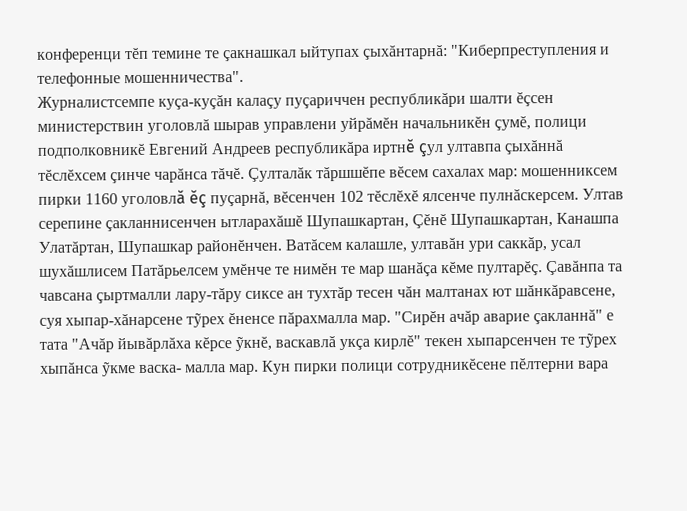конференци тĕп темине те çакнашкал ыйтупах çыхăнтарнă: "Киберпреступления и телефонные мошенничества".
Журналистсемпе куçа-куçăн калаçу пуçариччен республикăри шалти ĕçсен министерствин уголовлă шырав управлени уйрăмĕн начальникĕн çумĕ, полици подполковникĕ Евгений Андреев республикăра иртнĕ çул ултавпа çыхăннă тĕслĕхсем çинче чарăнса тăчĕ. Çулталăк тăршшĕпе вĕсем сахалах мар: мошенниксем пирки 1160 уголовлă ĕç пуçарнă, вĕсенчен 102 тĕслĕхĕ ялсенче пулнăскерсем. Ултав серепине çакланнисенчен ытларахăшĕ Шупашкартан, Çĕнĕ Шупашкартан, Канашпа Улатăртан, Шупашкар районĕнчен. Ватăсем калашле, ултавăн ури саккăр, усал шухăшлисем Патăрьелсем умĕнче те нимĕн те мар шанăçа кĕме пултарĕç. Çавăнпа та чавсана çыртмалли лару-тăру сиксе ан тухтăр тесен чăн малтанах ют шăнкăравсене, суя хыпар-хăнарсене тỹрех ĕненсе пăрахмалла мар. "Сирĕн ачăр аварие çакланнă" е тата "Ачăр йывăрлăха кĕрсе ỹкнĕ, васкавлă укçа кирлĕ" текен хыпарсенчен те тỹрех хыпăнса ỹкме васка- малла мар. Кун пирки полици сотрудникĕсене пĕлтерни вара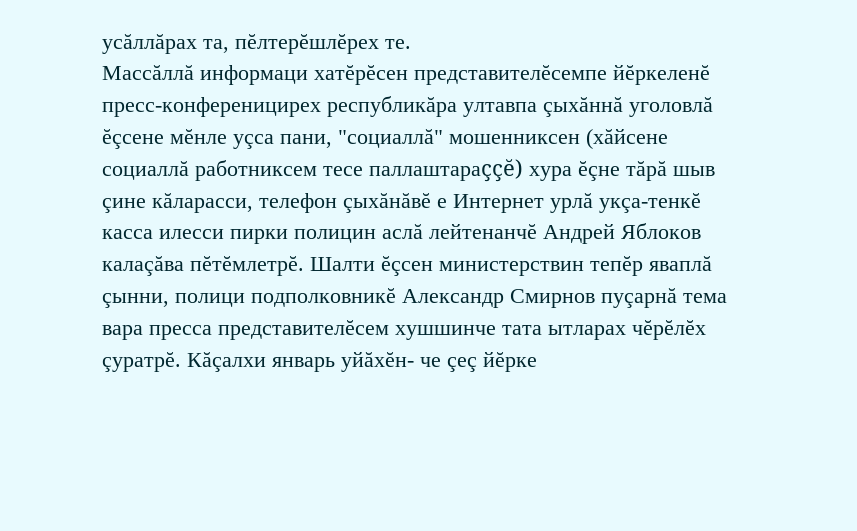усăллăрах та, пĕлтерĕшлĕрех те.
Массăллă информаци хатĕрĕсен представителĕсемпе йĕркеленĕ пресс-конференицирех республикăра ултавпа çыхăннă уголовлă ĕçсене мĕнле уçса пани, "социаллă" мошенниксен (хăйсене социаллă работниксем тесе паллаштараççĕ) хура ĕçне тăрă шыв çине кăларасси, телефон çыхăнăвĕ е Интернет урлă укçа-тенкĕ касса илесси пирки полицин аслă лейтенанчĕ Андрей Яблоков калаçăва пĕтĕмлетрĕ. Шалти ĕçсен министерствин тепĕр яваплă çынни, полици подполковникĕ Александр Смирнов пуçарнă тема вара пресса представителĕсем хушшинче тата ытларах чĕрĕлĕх çуратрĕ. Кăçалхи январь уйăхĕн- че çеç йĕрке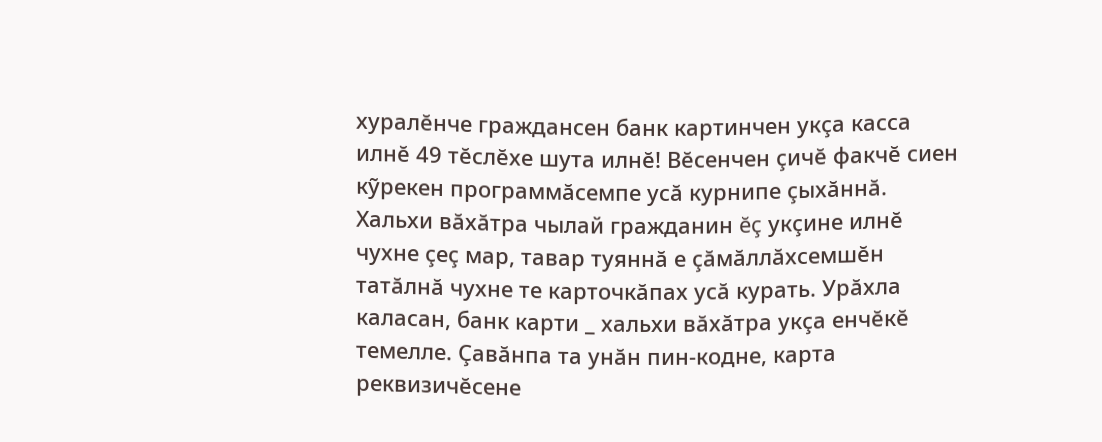хуралĕнче граждансен банк картинчен укçа касса илнĕ 49 тĕслĕхе шута илнĕ! Вĕсенчен çичĕ факчĕ сиен кỹрекен программăсемпе усă курнипе çыхăннă.
Хальхи вăхăтра чылай гражданин ĕç укçине илнĕ чухне çеç мар, тавар туяннă е çăмăллăхсемшĕн татăлнă чухне те карточкăпах усă курать. Урăхла каласан, банк карти _ хальхи вăхăтра укçа енчĕкĕ темелле. Çавăнпа та унăн пин-кодне, карта реквизичĕсене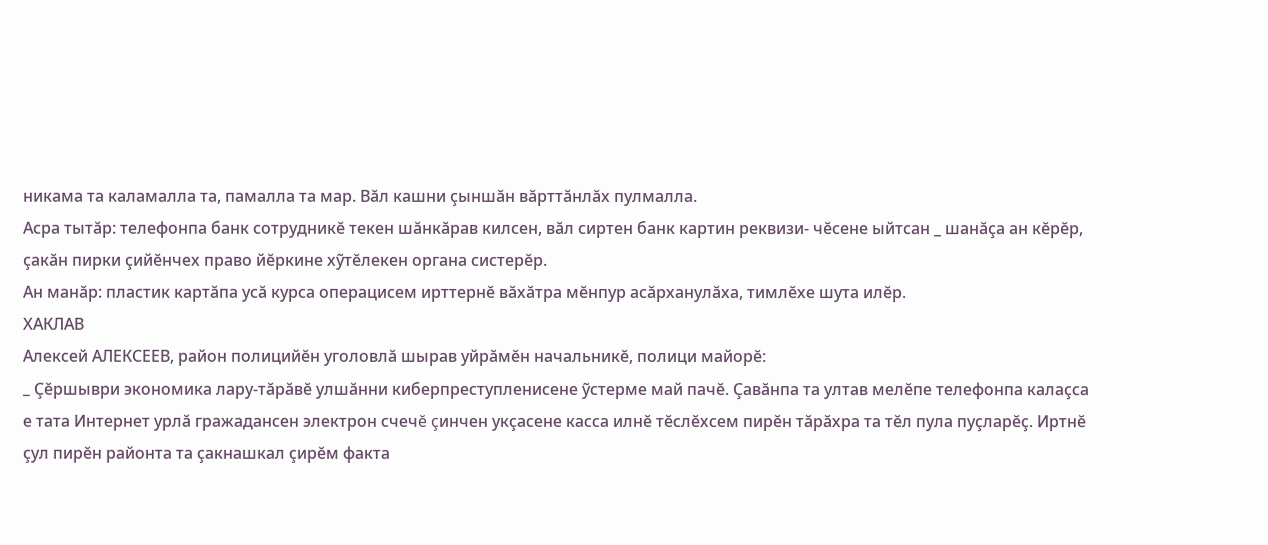никама та каламалла та, памалла та мар. Вăл кашни çыншăн вăрттăнлăх пулмалла.
Асра тытăр: телефонпа банк сотрудникĕ текен шăнкăрав килсен, вăл сиртен банк картин реквизи- чĕсене ыйтсан _ шанăçа ан кĕрĕр, çакăн пирки çийĕнчех право йĕркине хỹтĕлекен органа систерĕр.
Ан манăр: пластик картăпа усă курса операцисем ирттернĕ вăхăтра мĕнпур асăрханулăха, тимлĕхе шута илĕр.
ХАКЛАВ
Алексей АЛЕКСЕЕВ, район полицийĕн уголовлă шырав уйрăмĕн начальникĕ, полици майорĕ:
_ Çĕршыври экономика лару-тăрăвĕ улшăнни киберпреступленисене ỹстерме май пачĕ. Çавăнпа та ултав мелĕпе телефонпа калаçса е тата Интернет урлă гражадансен электрон счечĕ çинчен укçасене касса илнĕ тĕслĕхсем пирĕн тăрăхра та тĕл пула пуçларĕç. Иртнĕ çул пирĕн районта та çакнашкал çирĕм факта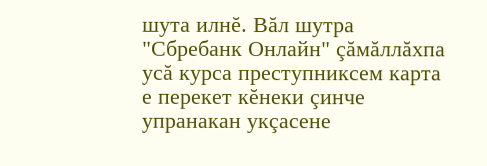шута илнĕ. Вăл шутра "Сбребанк Онлайн" çăмăллăхпа усă курса преступниксем карта е перекет кĕнеки çинче упранакан укçасене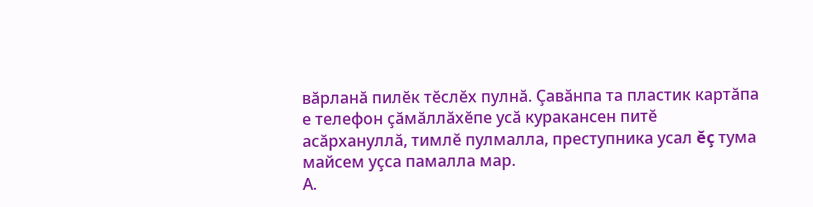вăрланă пилĕк тĕслĕх пулнă. Çавăнпа та пластик картăпа е телефон çăмăллăхĕпе усă куракансен питĕ асăрхануллă, тимлĕ пулмалла, преступника усал ĕç тума майсем уçса памалла мар.
А.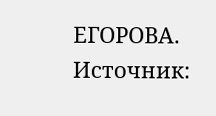ЕГОРОВА.
Источник: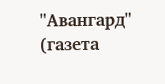"Авангард" (газета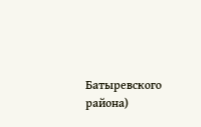Батыревского района)